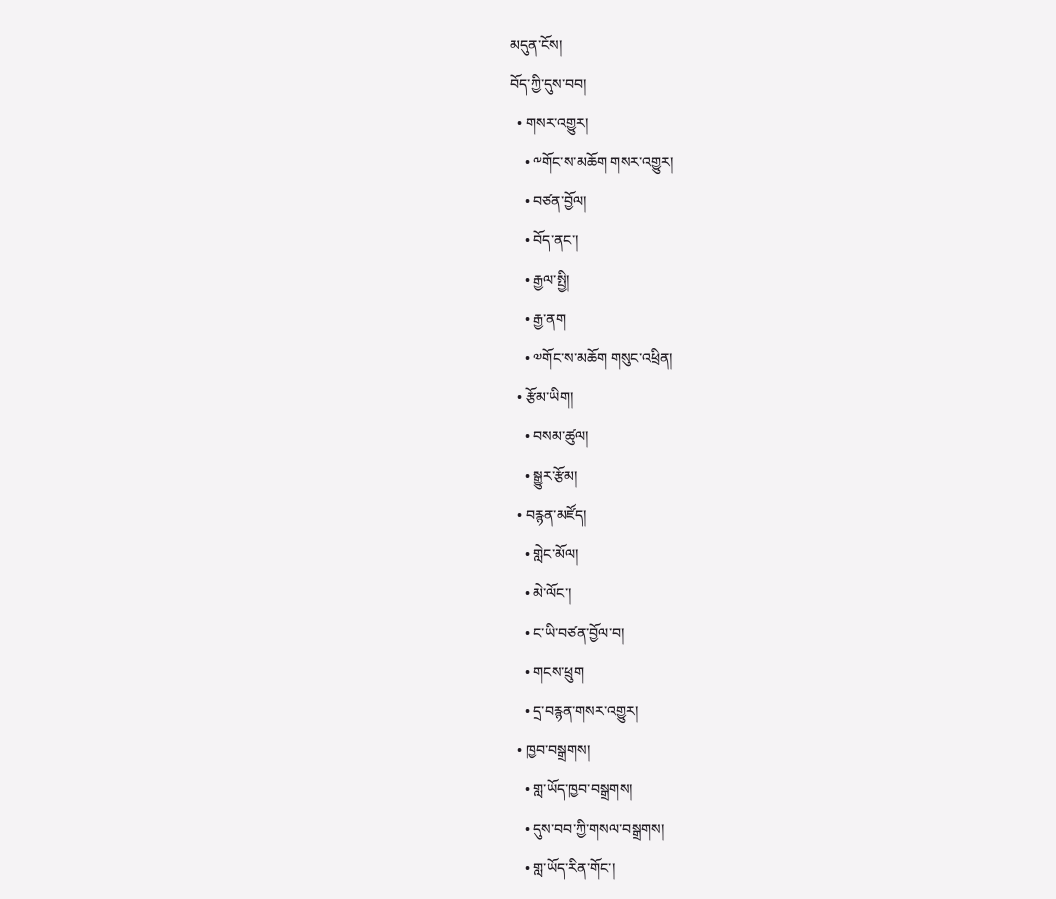མདུན་ངོས།
བོད་ཀྱི་དུས་བབ།
  • གསར་འགྱུར།
    • ༸གོང་ས་མཆོག གསར་འགྱུར།
    • བཙན་བྱོལ།
    • བོད་ནང་།
    • རྒྱལ་སྤྱི།
    • རྒྱ་ནག
    • ༧གོང་ས་མཆོག གསུང་འཕྲིན།
  • རྩོམ་ཡིག།
    • བསམ་ཚུལ།
    • སྒྱུར་རྩོམ།
  • བརྙན་མཛོད།
    • གླེང་མོལ།
    • མེ་ལོང་།
    • ང་ཡི་བཙན་བྱོལ་བ།
    • གངས་ཕྲུག
    • དྲ་བརྙན་གསར་འགྱུར།
  • ཁྱབ་བསྒྲགས།
    • གླ་ཡོད་ཁྱབ་བསྒྲགས།
    • དུས་བབ་ཀྱི་གསལ་བསྒྲགས།
    • གླ་ཡོད་རིན་གོང་།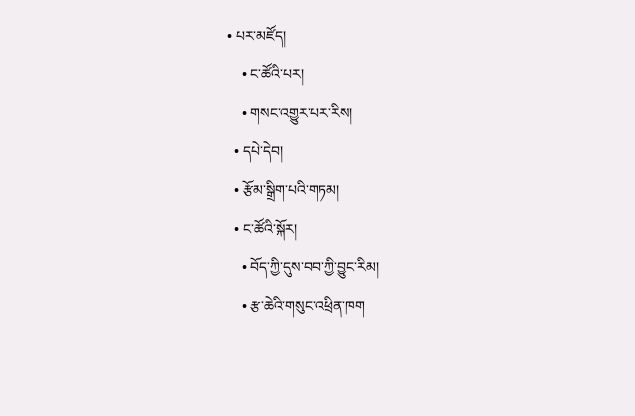• པར་མཛོད།
    • ང་ཚོའི་པར།
    • གསང་འགྱུར་པར་རིས།
  • དཔེ་དེབ།
  • རྩོམ་སྒྲིག་པའི་གཏམ།
  • ང་ཚོའི་སྐོར།
    • བོད་ཀྱི་དུས་བབ་ཀྱི་བྱུང་རིམ།
    • རྩ་ཆེའི་གསུང་འཕྲིན་ཁག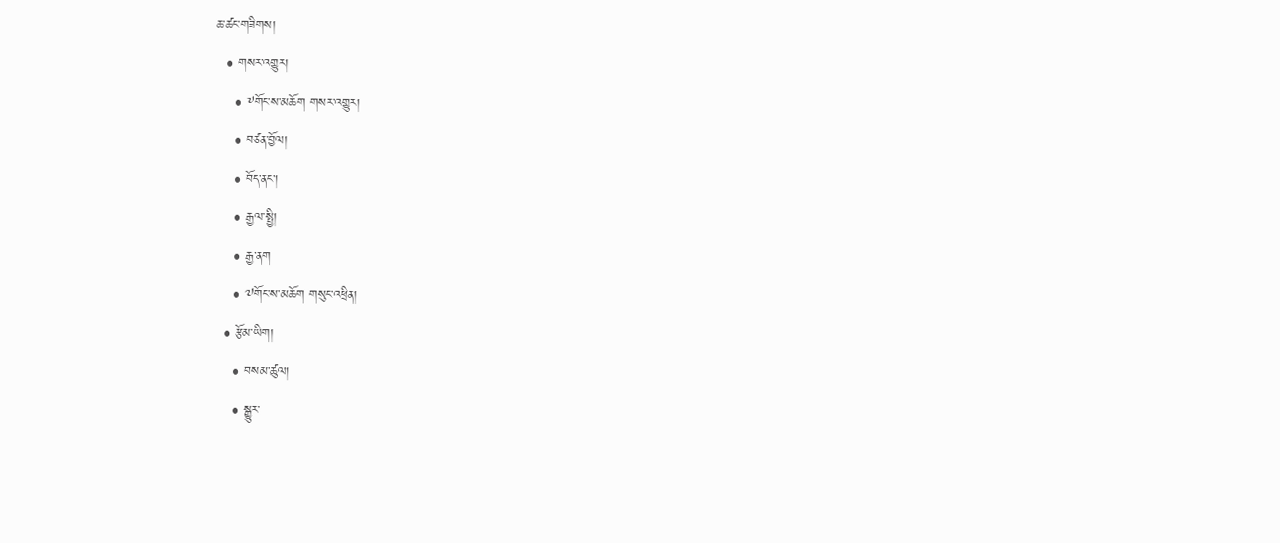ཆ་ཚང་གཟིགས།
  • གསར་འགྱུར།
    • ༸གོང་ས་མཆོག གསར་འགྱུར།
    • བཙན་བྱོལ།
    • བོད་ནང་།
    • རྒྱལ་སྤྱི།
    • རྒྱ་ནག
    • ༧གོང་ས་མཆོག གསུང་འཕྲིན།
  • རྩོམ་ཡིག།
    • བསམ་ཚུལ།
    • སྒྱུར་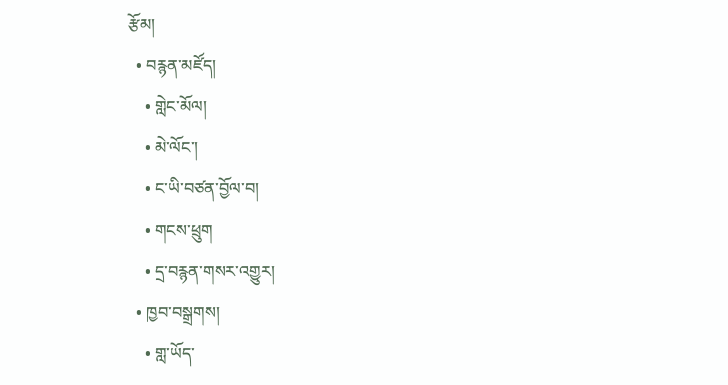རྩོམ།
  • བརྙན་མཛོད།
    • གླེང་མོལ།
    • མེ་ལོང་།
    • ང་ཡི་བཙན་བྱོལ་བ།
    • གངས་ཕྲུག
    • དྲ་བརྙན་གསར་འགྱུར།
  • ཁྱབ་བསྒྲགས།
    • གླ་ཡོད་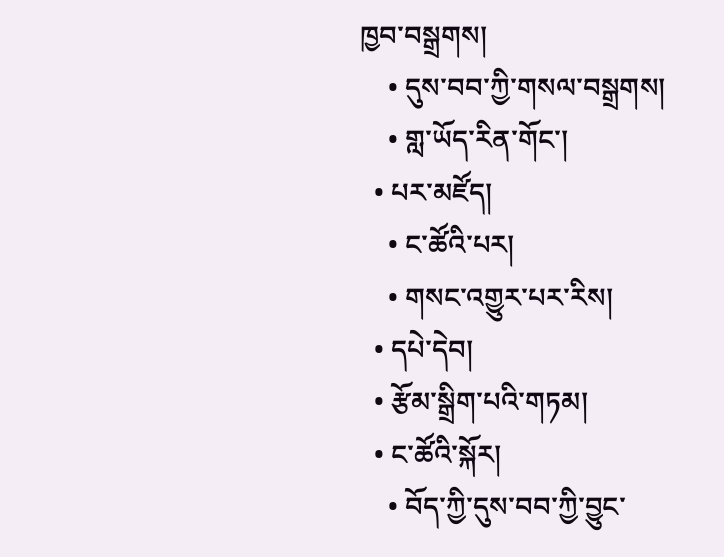ཁྱབ་བསྒྲགས།
    • དུས་བབ་ཀྱི་གསལ་བསྒྲགས།
    • གླ་ཡོད་རིན་གོང་།
  • པར་མཛོད།
    • ང་ཚོའི་པར།
    • གསང་འགྱུར་པར་རིས།
  • དཔེ་དེབ།
  • རྩོམ་སྒྲིག་པའི་གཏམ།
  • ང་ཚོའི་སྐོར།
    • བོད་ཀྱི་དུས་བབ་ཀྱི་བྱུང་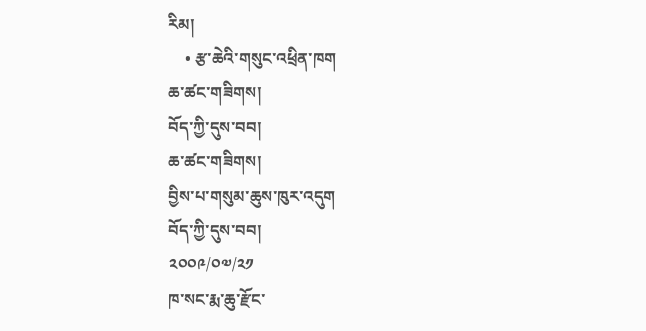རིམ།
    • རྩ་ཆེའི་གསུང་འཕྲིན་ཁག
ཆ་ཚང་གཟིགས།
བོད་ཀྱི་དུས་བབ།
ཆ་ཚང་གཟིགས།
བྱིས་པ་གསུམ་ཆུས་ཁུར་འདུག
བོད་ཀྱི་དུས་བབ།
༢༠༠༩/༠༧/༢༡
ཁ་སང་རྨ་ཆུ་རྫོང་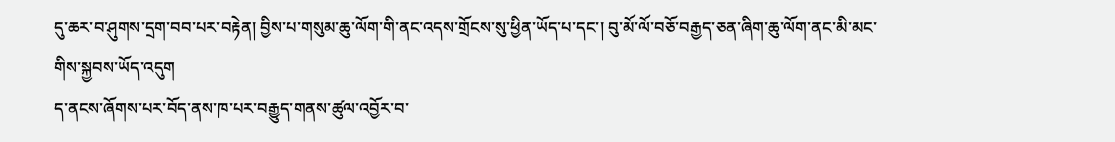དུ་ཆར་བ་ཤུགས་དྲག་བབ་པར་བརྟེན། བྱིས་པ་གསུམ་ཆུ་ལོག་གི་ནང་འདས་གྲོངས་སུ་ཕྱིན་ཡོད་པ་དང་། བུ་མོ་ལོ་བཅོ་བརྒྱད་ཅན་ཞིག་ཆུ་ལོག་ནང་མི་མང་གིས་སྐྱབས་ཡོད་འདུག
ད་ནངས་ཞོགས་པར་བོད་ནས་ཁ་པར་བརྒྱུད་གནས་ཚུལ་འབྱོར་བ་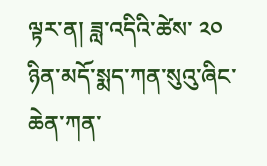ལྟར་ན། ཟླ་འདིའི་ཚེས་ ༢༠ ཉིན་མདོ་སྨད་ཀན་སུའུ་ཞིང་ཆེན་ཀན་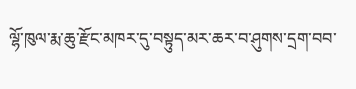ལྷོ་ཁུལ་རྨ་ཆུ་རྫོང་མཁར་དུ་བསྟུད་མར་ཆར་བ་ཤུགས་དྲག་བབ་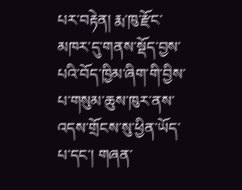པར་བརྟེན། རྨ་ཁུ་རྫོང་མཁར་དུ་གནས་སྡོད་བྱས་པའི་བོད་ཁྱིམ་ཞིག་གི་བྱིས་པ་གསུམ་ཆུས་ཁུར་ནས་འདས་གྲོངས་སུ་ཕྱིན་ཡོད་པ་དང་། གཞན་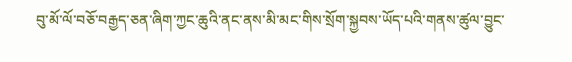བུ་མོ་ལོ་བཅོ་བརྒྱད་ཅན་ཞིག་ཀྱང་ཆུའི་ནང་ནས་མི་མང་གིས་སྲོག་སྐྱབས་ཡོད་པའི་གནས་ཚུལ་བྱུང་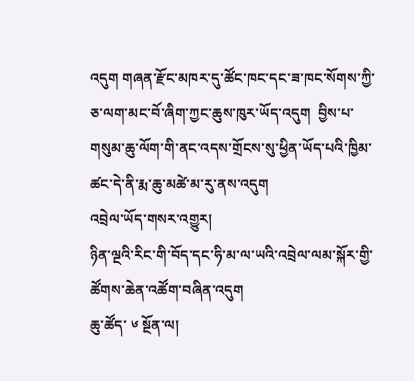འདུག གཞན་རྫོང་མཁར་དུ་ཚོང་ཁང་དང་ཟ་ཁང་སོགས་ཀྱི་ཅ་ལག་མང་བོ་ཞིག་ཀྱང་ཆུས་ཁུར་ཡོད་འདུག  བྱིས་པ་གསུམ་ཆུ་ལོག་གི་ནང་འདས་གྲོངས་སུ་ཕྱིན་ཡོད་པའི་ཁྱིམ་ཚང་དེ་ནི་རྨ་ཆུ་མཚེ་མ་རུ་ནས་འདུག
འབྲེལ་ཡོད་གསར་འགྱུར།
ཉིན་ལྔའི་རིང་གི་བོད་དང་ཧི་མ་ལ་ཡའི་འབྲེལ་ལམ་སྐོར་གྱི་ཚོགས་ཆེན་འཚོག་བཞིན་འདུག
ཆུ་ཚོད་ ༦ སྔོན་ལ།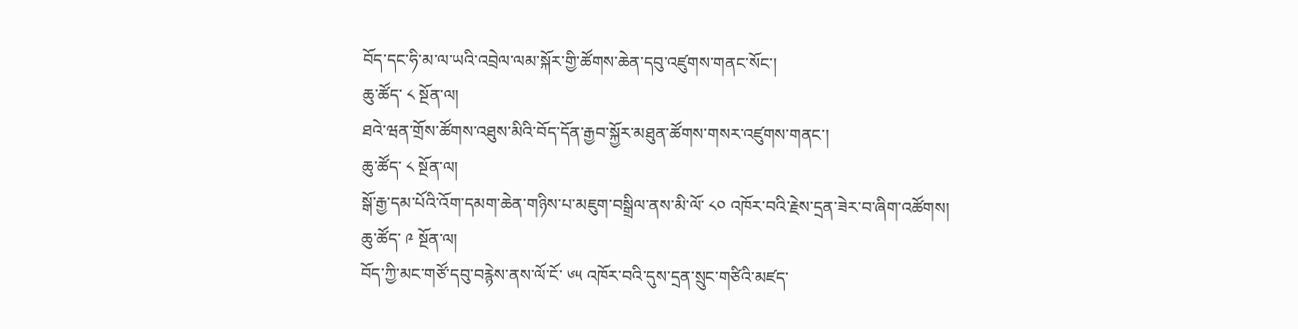བོད་དང་ཧི་མ་ལ་ཡའི་འབྲེལ་ལམ་སྐོར་གྱི་ཚོགས་ཆེན་དབུ་འཛུགས་གནང་སོང་།
ཆུ་ཚོད་ ༨ སྔོན་ལ།
ཐའེ་ཝན་གྲོས་ཚོགས་འཐུས་མིའི་བོད་དོན་རྒྱབ་སྐྱོར་མཐུན་ཚོགས་གསར་འཛུགས་གནང་།
ཆུ་ཚོད་ ༨ སྔོན་ལ།
སྒོ་རྒྱ་དམ་པོའི་འོག་དམག་ཆེན་གཉིས་པ་མཇུག་བསྒྲིལ་ནས་མི་ལོ་ ༨༠ འཁོར་བའི་རྗེས་དྲན་ཟེར་བ་ཞིག་འཚོགས།
ཆུ་ཚོད་ ༩ སྔོན་ལ།
བོད་ཀྱི་མང་གཙོ་དབུ་བརྙེས་ནས་ལོ་ངོ་ ༦༥ འཁོར་བའི་དུས་དྲན་སྲུང་གཙིའི་མཛད་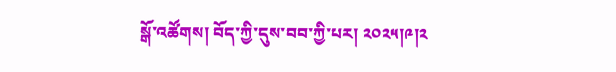སྒོ་འཚོགས། བོད་ཀྱི་དུས་བབ་ཀྱི་པར། ༢༠༢༥།༩།༢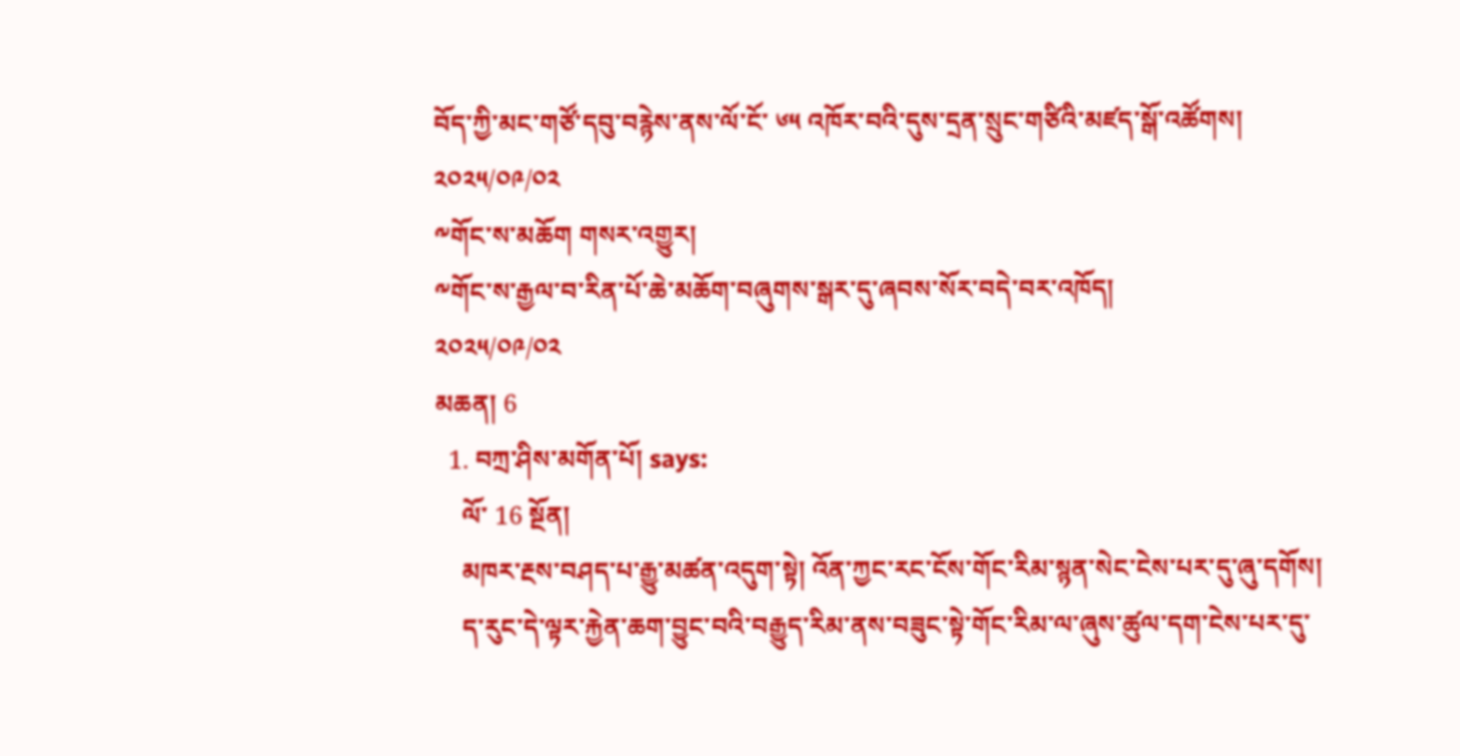བོད་ཀྱི་མང་གཙོ་དབུ་བརྙེས་ནས་ལོ་ངོ་ ༦༥ འཁོར་བའི་དུས་དྲན་སྲུང་གཙིའི་མཛད་སྒོ་འཚོགས།
༢༠༢༥/༠༩/༠༢
༸གོང་ས་མཆོག གསར་འགྱུར།
༸གོང་ས་རྒྱལ་བ་རིན་པོ་ཆེ་མཆོག་བཞུགས་སྒར་དུ་ཞབས་སོར་བདེ་བར་འཁོད།
༢༠༢༥/༠༩/༠༢
མཆན། 6
  1. བཀྲ་ཤིས་མགོན་པོ། says:
    ལོ་ 16 སྔོན།
    མཁར་རྔས་བཤད་པ་རྒྱུ་མཚན་འདུག་སྟེ། འོན་ཀྱང་རང་ངོས་གོང་རིམ་སྙན་སེང་ངེས་པར་དུ་ཞུ་དགོས།
    ད་རུང་དེ་ལྟར་རྐྱེན་ཆག་བྱུང་བའི་བརྒྱུད་རིམ་ནས་བཟུང་སྟེ་གོང་རིམ་ལ་ཞུས་ཚུལ་དག་ངེས་པར་དུ་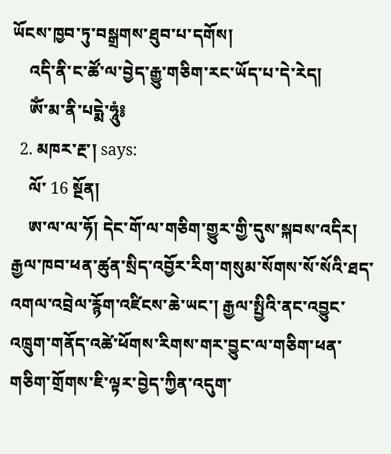ཡོངས་ཁྱབ་ཏུ་བསྒྲགས་ཐུབ་པ་དགོས།
    འདི་ནི་ང་ཚོ་ལ་བྱེད་རྒྱུ་གཅིག་རང་ཡོད་པ་དེ་རེད།
    ཨོཾ་མ་ནི་པདྨེ་ཧཱུཾ༔
  2. མཁར་རྔ་། says:
    ལོ་ 16 སྔོན།
    ཨ་ལ་ལ་ཧོ། དེང་གོ་ལ་གཅིག་གྱུར་གྱི་དུས་སྐབས་འདིར། རྒྱལ་ཁབ་ཕན་ཚུན་སྲིད་འབྱོར་རིག་གསུམ་སོགས་སོ་སོའི་ཐད་འགལ་འབྲེལ་རྙོག་འཛིངས་ཆེ་ཡང་། རྒྱལ་སྤྱིའི་ནང་འབྱུང་འཁྲུག་གནོད་འཚེ་ཕོགས་རིགས་གར་བྱུང་ལ་གཅིག་ཕན་གཅིག་གྲོགས་ཇི་ལྟར་བྱེད་ཀྱིན་འདུག་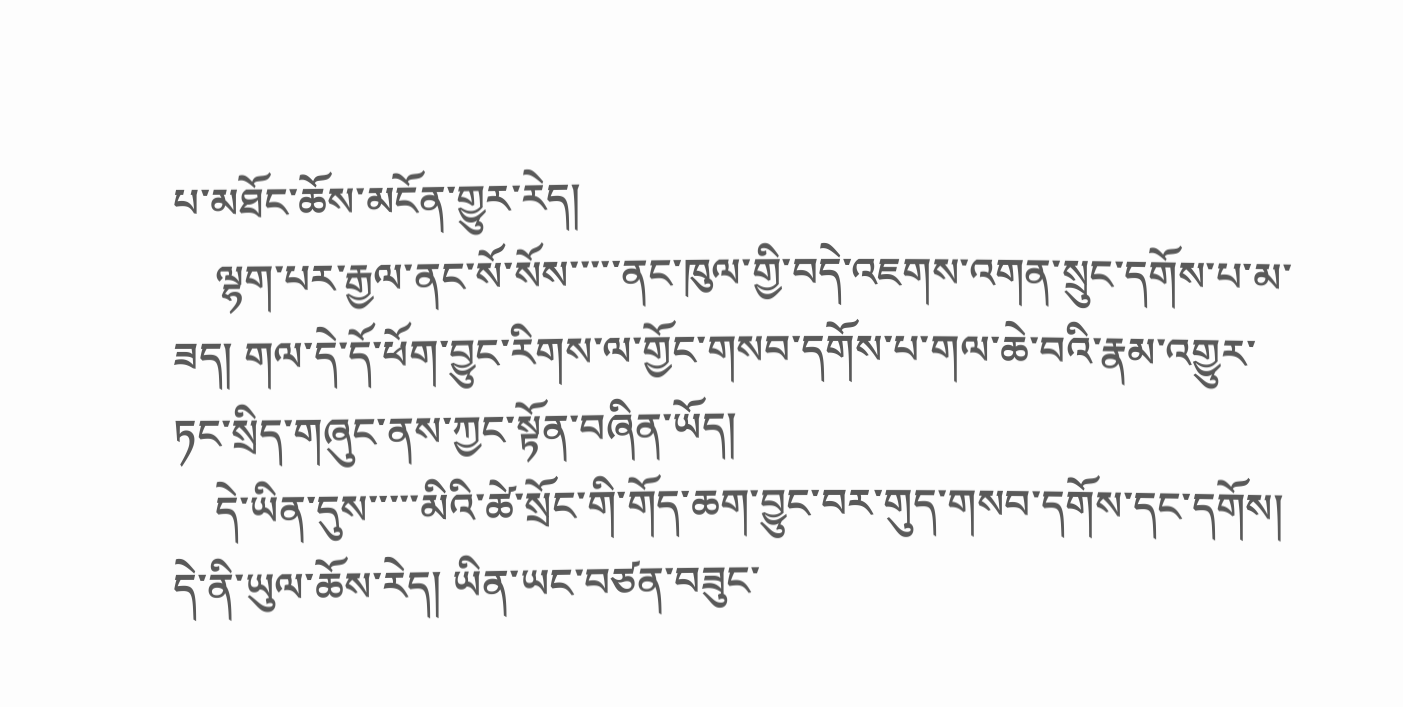པ་མཐོང་ཆོས་མངོན་གྱུར་རེད།
    ལྷག་པར་རྒྱལ་ནང་སོ་སོས་་་་་ནང་ཁུལ་གྱི་བདེ་འཇགས་འགན་སྲུང་དགོས་པ་མ་ཟད། གལ་དེ་དོ་ཕོག་བྱུང་རིགས་ལ་གྱོང་གསབ་དགོས་པ་གལ་ཆེ་བའི་རྣམ་འགྱུར་ཏང་སྲིད་གཞུང་ནས་ཀྱང་སྟོན་བཞིན་ཡོད།
    དེ་ཡིན་དུས་་་་་མིའི་ཚེ་སྲོང་གི་གོད་ཆག་བྱུང་བར་གུད་གསབ་དགོས་དང་དགོས། དེ་ནི་ཡུལ་ཆོས་རེད། ཡིན་ཡང་བཙན་བཟུང་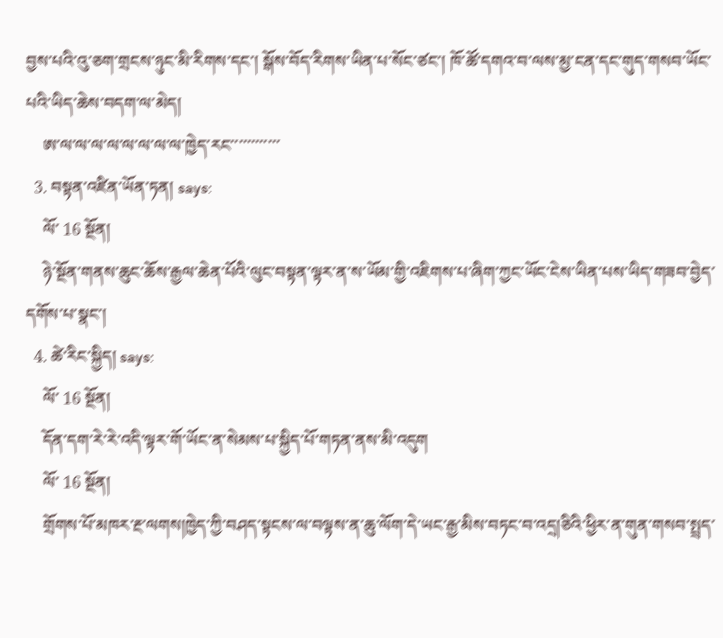བྱས་པའི་འུ་ཅག་གྲངས་ཉུང་མི་རིགས་དང་། སྒོས་བོད་རིགས་ཡིན་པ་སོང་ཙང་། ཁོ་ཚོ་དགའ་བ་ལས་མྱ་ངན་དང་གུད་གསབ་ཡོང་པའི་ཡིད་ཆེས་བདག་ལ་མེད།
    ཨ་ལ་ལ་ལ་ལ་ལ་ལ་ལ་ལ་ཁྱེད་རང་་་་་་་་་་་་
  3. བསྟན་འཛིན་ཡོན་ཏན། says:
    ལོ་ 16 སྔོན།
    ཉེ་སྔོན་གནས་ཆུང་ཆོས་རྒྱལ་ཆེན་པོའི་ལུང་བསྟན་ལྟར་ན་ས་ཡོམ་གྱི་འཇིགས་པ་ཞིག་ཀྱང་ཡོང་ངེས་ཡིན་པས་ཡིད་གཟབ་བྱེད་དགོས་པ་སྣང་།
  4. ཚེ་རིང་སྐྱིད། says:
    ལོ་ 16 སྔོན།
    དོན་དག་རེ་རེ་འདི་ལྟར་གོ་ཡོང་ན་སེམས་པ་སྐྱིད་པོ་གཏན་ནས་མི་འདུག
    ལོ་ 16 སྔོན།
    གྲོགས་པོ་མཁར་རྔ་ལགས།ཁྱེད་ཀྱི་བཤད་སྟངས་ལ་བལྟས་ན་ཆུ་ལོག་དེ་ཡང་རྒྱ་མིས་བཏང་བ་འདྲ།ཅིའི་ཕྱིར་ན་གུན་གསབ་སྤྲད་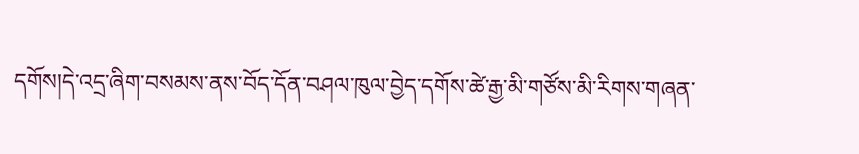དགོས།དེ་འདྲ་ཞིག་བསམས་ནས་བོད་དོན་བཤལ་ཁུལ་བྱེད་དགོས་ཚེ་རྒྱ་མི་གཙོས་མི་རིགས་གཞན་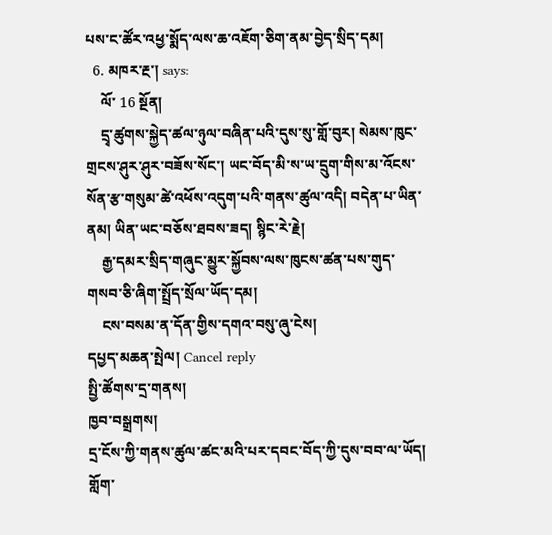པས་ང་ཚོར་འཕྱ་སྨོད་ལས་ཆ་འཇོག་ཅིག་ནམ་བྱེད་སྲིད་དམ།
  6. མཁར་རྔ་། says:
    ལོ་ 16 སྔོན།
    དྲྭ་ཚུགས་སྐྱེད་ཚལ་ཉུལ་བཞིན་པའི་དུས་སུ་གློ་བུར། སེམས་ཁུང་གྲངས་ཤུར་ཤུར་བཟོས་སོང་། ཡང་བོད་མི་ས་ཡ་དྲུག་གིས་མ་འོངས་སོན་རྩ་གསུམ་ཚེ་འཕོས་འདུག་པའི་གནས་ཚུལ་འདི། བདེན་པ་ཡིན་ནམ། ཡིན་ཡང་བཅོས་ཐབས་ཟད། སྙིང་རེ་རྗེ།
    རྒྱ་དམར་སྲིད་གཞུང་མྱུར་སྐྱོབས་ལས་ཁུངས་ཚན་པས་གུད་གསབ་ཅི་ཞིག་སྤྲོད་སྲོལ་ཡོད་དམ།
    ངས་བསམ་ན་དོན་གྱིས་དགའ་བསུ་ཞུ་ངེས།
དཔྱད་མཆན་སྤེལ། Cancel reply
སྤྱི་ཚོགས་དྲ་གནས།
ཁྱབ་བསྒྲགས།
དྲ་ངོས་ཀྱི་གནས་ཚུལ་ཚང་མའི་པར་དབང་བོད་ཀྱི་དུས་བབ་ལ་ཡོད།
གློག་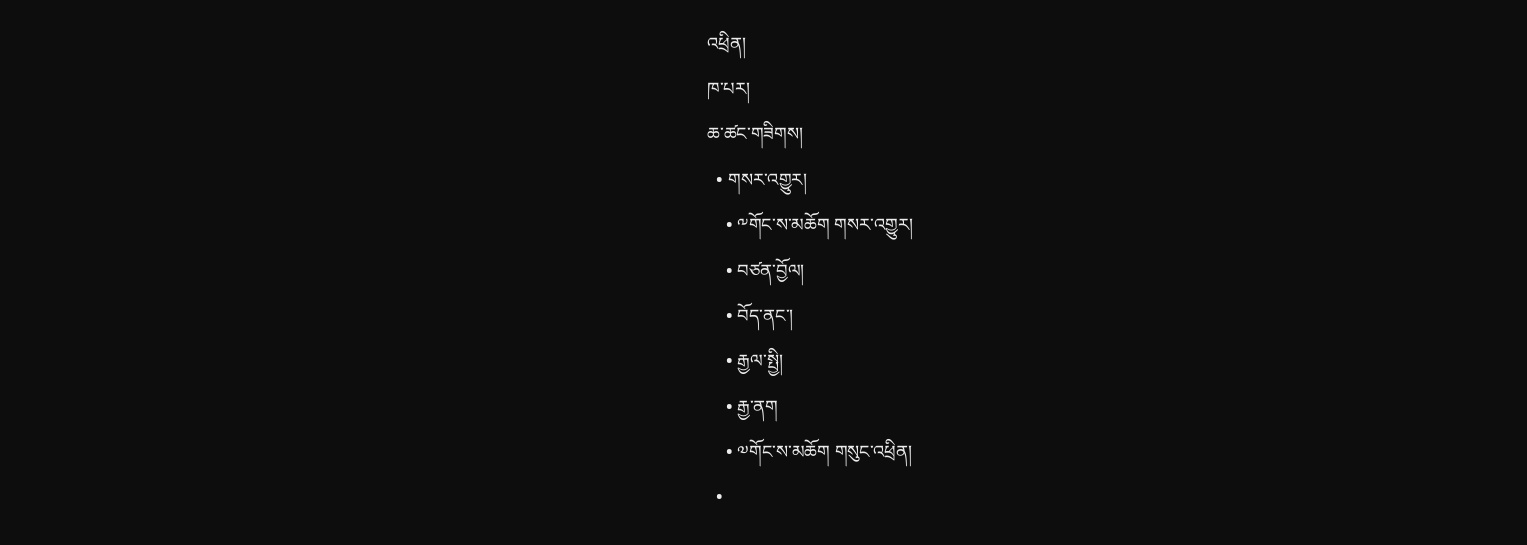འཕྲིན།
ཁ་པར།
ཆ་ཚང་གཟིགས།
  • གསར་འགྱུར།
    • ༸གོང་ས་མཆོག གསར་འགྱུར།
    • བཙན་བྱོལ།
    • བོད་ནང་།
    • རྒྱལ་སྤྱི།
    • རྒྱ་ནག
    • ༧གོང་ས་མཆོག གསུང་འཕྲིན།
  •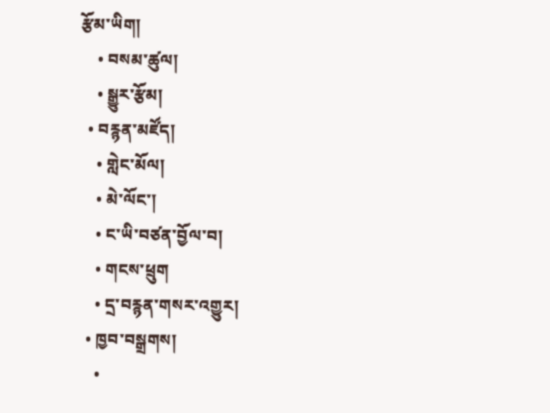རྩོམ་ཡིག།
    • བསམ་ཚུལ།
    • སྒྱུར་རྩོམ།
  • བརྙན་མཛོད།
    • གླེང་མོལ།
    • མེ་ལོང་།
    • ང་ཡི་བཙན་བྱོལ་བ།
    • གངས་ཕྲུག
    • དྲ་བརྙན་གསར་འགྱུར།
  • ཁྱབ་བསྒྲགས།
    •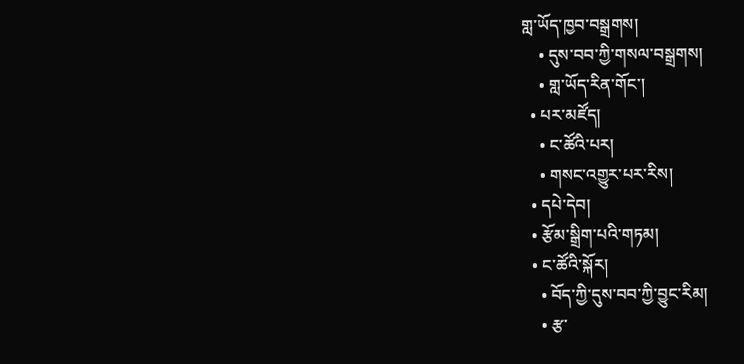གླ་ཡོད་ཁྱབ་བསྒྲགས།
    • དུས་བབ་ཀྱི་གསལ་བསྒྲགས།
    • གླ་ཡོད་རིན་གོང་།
  • པར་མཛོད།
    • ང་ཚོའི་པར།
    • གསང་འགྱུར་པར་རིས།
  • དཔེ་དེབ།
  • རྩོམ་སྒྲིག་པའི་གཏམ།
  • ང་ཚོའི་སྐོར།
    • བོད་ཀྱི་དུས་བབ་ཀྱི་བྱུང་རིམ།
    • རྩ་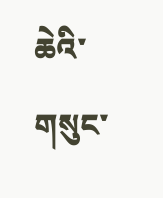ཆེའི་གསུང་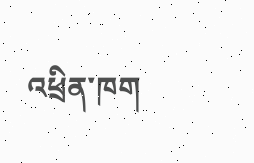འཕྲིན་ཁག